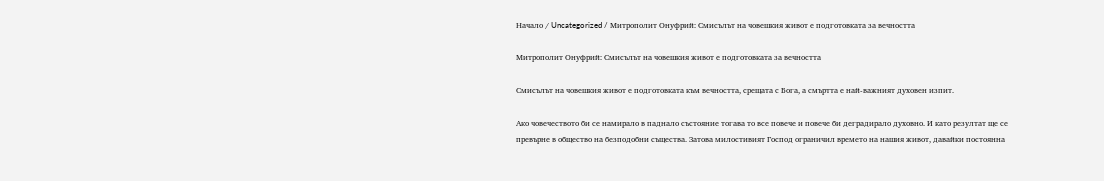Начало / Uncategorized / Митрополит Онуфрий: Смисълът на човешкия живот е подготовката за вечността

Митрополит Онуфрий: Смисълът на човешкия живот е подготовката за вечността

Смисълът на човешкия живот е подготовката към вечността, срещата с Бога, а смъртта е най-важният духовен изпит.

Ако човечеството би се намирало в паднало състояние тогава то все повече и повече би деградирало духовно. И като резултат ще се превърне в общество на безподобни същества. Затова милостивият Господ ограничил времето на нашия живот, давайки постоянна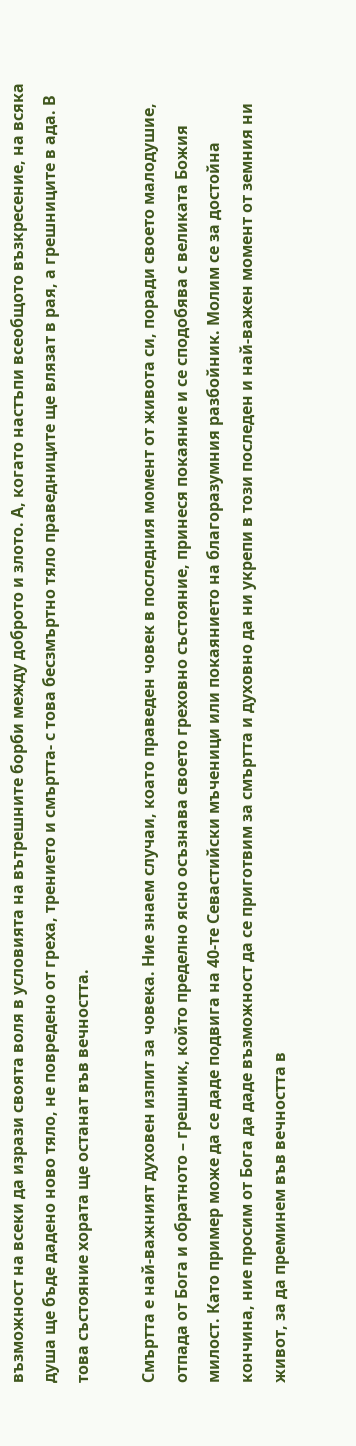възможност на всеки да изрази своята воля в условията на вътрешните борби между доброто и злото. А, когато настъпи всеобщото възкресение, на всяка душа ще бъде дадено ново тяло, не повредено от греха, трението и смъртта- с това бесзмъртно тяло праведниците ще влязат в рая, а грешниците в ада. В това състояние хората ще останат във вечността.

Смъртта е най-важният духовен изпит за човека. Ние знаем случаи, коато праведен човек в последния момент от живота си, поради своето малодушие, отпада от Бога и обратното – грешник, който пределно ясно осъзнава своето греховно състояние, принеся покаяние и се сподобява с великата Божия милост. Като пример може да се даде подвига на 40-те Севастийски мъченици или покаянието на благоразумния разбойник. Молим се за достойна кончина, ние просим от Бога да даде възможност да се приготвим за смъртта и духовно да ни укрепи в този последен и най-важен момент от земния ни живот, за да преминем във вечността в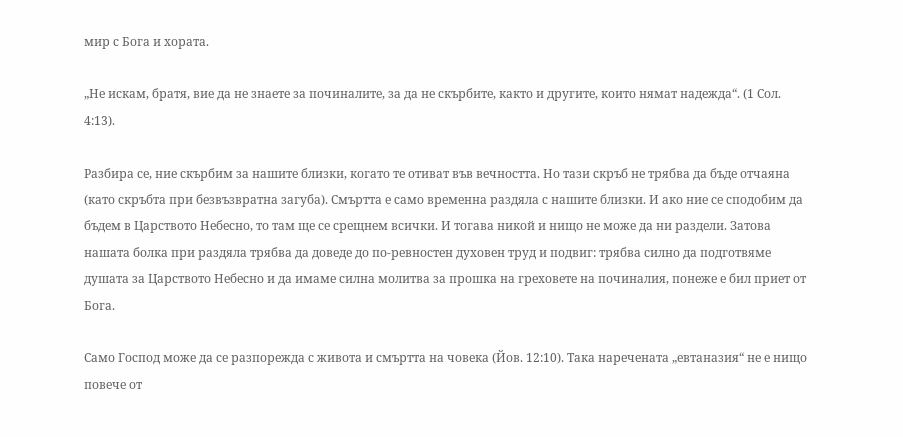мир с Бога и хората.

„Не искам, братя, вие да не знаете за починалите, за да не скърбите, както и другите, които нямат надежда“. (1 Сол. 4:13).

Разбира се, ние скърбим за нашите близки, когато те отиват във вечността. Но тази скръб не трябва да бъде отчаяна (като скръбта при безвъзвратна загуба). Смъртта е само временна раздяла с нашите близки. И ако ние се сподобим да бъдем в Царството Небесно, то там ще се срещнем всички. И тогава никой и нищо не може да ни раздели. Затова нашата болка при раздяла трябва да доведе до по-ревностен духовен труд и подвиг: трябва силно да подготвяме душата за Царството Небесно и да имаме силна молитва за прошка на греховете на починалия, понеже е бил приет от Бога.

Само Господ може да се разпорежда с живота и смъртта на човека (Йов. 12:10). Така наречената „евтаназия“ не е нищо повече от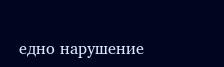едно нарушение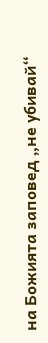на Божията заповед „не убивай“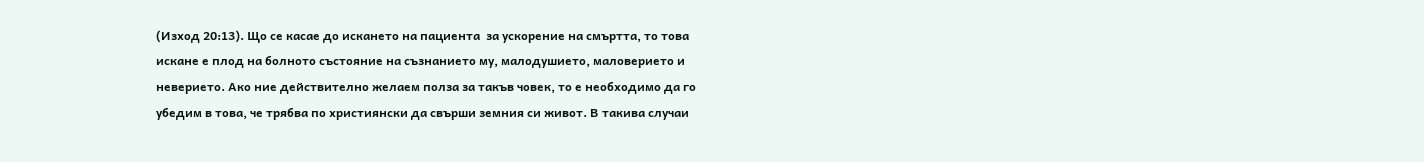(Изход 20:13). Що се касае до искането на пациента  за ускорение на смъртта, то това искане е плод на болното състояние на съзнанието му, малодушието, маловерието и неверието. Ако ние действително желаем полза за такъв човек, то е необходимо да го убедим в това, че трябва по християнски да свърши земния си живот. В такива случаи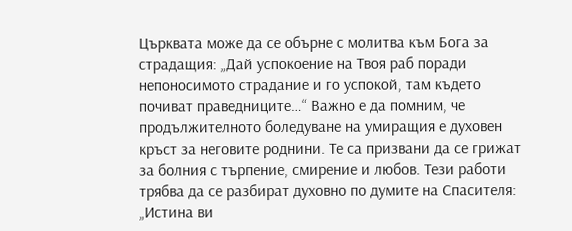Църквата може да се обърне с молитва към Бога за страдащия: „Дай успокоение на Твоя раб поради непоносимото страдание и го успокой, там където почиват праведниците…“ Важно е да помним, че продължителното боледуване на умиращия е духовен кръст за неговите роднини. Те са призвани да се грижат за болния с търпение, смирение и любов. Тези работи трябва да се разбират духовно по думите на Спасителя: „Истина ви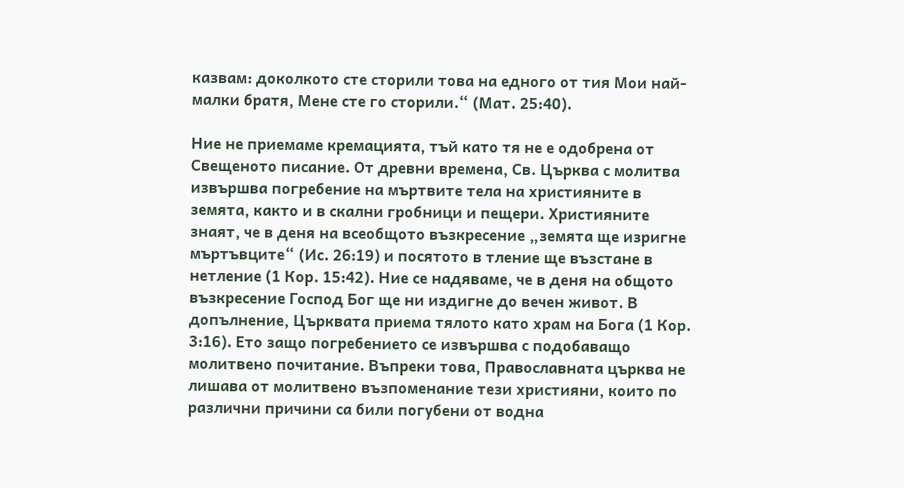казвам: доколкото сте сторили това на едного от тия Мои най-малки братя, Мене сте го сторили.“ (Мат. 25:40).

Ние не приемаме кремацията, тъй като тя не е одобрена от Свещеното писание. От древни времена, Св. Църква с молитва извършва погребение на мъртвите тела на християните в земята, както и в скални гробници и пещери. Християните знаят, че в деня на всеобщото възкресение „земята ще изригне мъртъвците“ (Ис. 26:19) и посятото в тление ще възстане в нетление (1 Кор. 15:42). Ние се надяваме, че в деня на общото възкресение Господ Бог ще ни издигне до вечен живот. В допълнение, Църквата приема тялото като храм на Бога (1 Кор. 3:16). Ето защо погребението се извършва с подобаващо молитвено почитание. Въпреки това, Православната църква не лишава от молитвено възпоменание тези християни, които по различни причини са били погубени от водна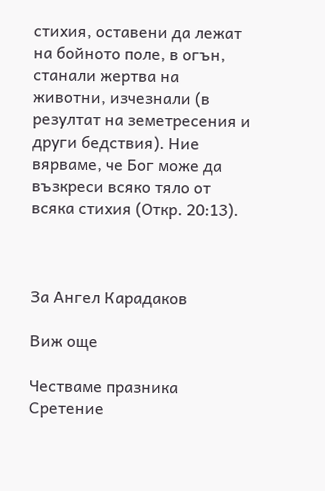стихия, оставени да лежат на бойното поле, в огън, станали жертва на животни, изчезнали (в резултат на земетресения и други бедствия). Ние вярваме, че Бог може да възкреси всяко тяло от всяка стихия (Откр. 20:13).



За Ангел Карадаков

Виж още

Честваме празника Сретение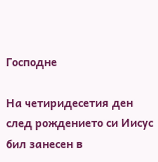Господне

На четиридесетия ден след рождението си Иисус бил занесен в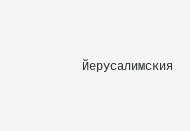Йерусалимския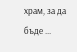храм, за да бъде ...